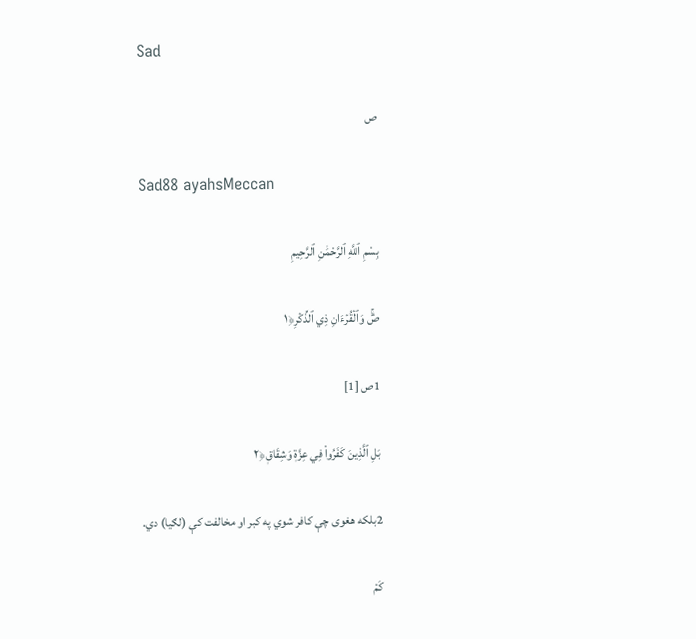Sad

ص

Sad88 ayahsMeccan

بِسْمِ ٱللَّهِ ٱلرَّحْمَٰنِ ٱلرَّحِيمِ

صٓۚ وَٱلۡقُرۡءَانِ ذِي ٱلذِّكۡرِ﴿١

1ص [1]

بَلِ ٱلَّذِينَ كَفَرُواْ فِي عِزَّةٖ وَشِقَاقٖ﴿٢

2بلکه هغوى چې كافر شوي په كبر او مخالفت كې (لګيا) دي.

كَمۡ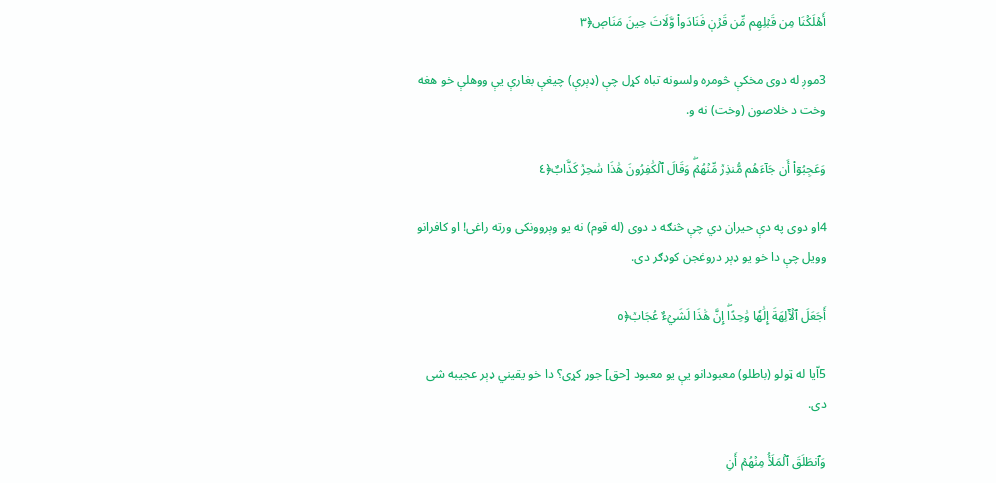أَهۡلَكۡنَا مِن قَبۡلِهِم مِّن قَرۡنٖ فَنَادَواْ وَّلَاتَ حِينَ مَنَاصٖ﴿٣

3موږ له دوى مخكې څومره ولسونه تباه كړل چې (ډېرې) چيغې بغارې يې ووهلې خو هغه وخت د خلاصون (وخت) نه و.

وَعَجِبُوٓاْ أَن جَآءَهُم مُّنذِرٞ مِّنۡهُمۡۖ وَقَالَ ٱلۡكَٰفِرُونَ هَٰذَا سَٰحِرٞ كَذَّابٌ﴿٤

4او دوى په دې حيران دي چې څنګه د دوى (له قوم) نه يو وېروونكى ورته راغى! او كافرانو وويل چې دا خو يو ډېر دروغجن كوډګر دى.

أَجَعَلَ ٱلۡأٓلِهَةَ إِلَٰهٗا وَٰحِدًاۖ إِنَّ هَٰذَا لَشَيۡءٌ عُجَابٞ﴿٥

5اّيا له ټولو (باطلو) معبودانو يې يو معبود [حق] جوړ كړى؟ دا خو يقيني ډېر عجيبه شى دى.

وَٱنطَلَقَ ٱلۡمَلَأُ مِنۡهُمۡ أَنِ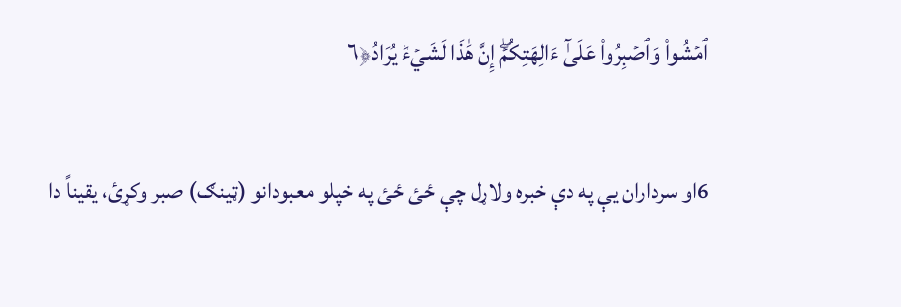ٱمۡشُواْ وَٱصۡبِرُواْ عَلَىٰٓ ءَالِهَتِكُمۡۖ إِنَّ هَٰذَا لَشَيۡءٞ يُرَادُ﴿٦

6او سرداران يې په دې خبره ولاړل چې ځئ ځئ په خپلو معبودانو (ټينګ) صبر وكړئ، يقيناً دا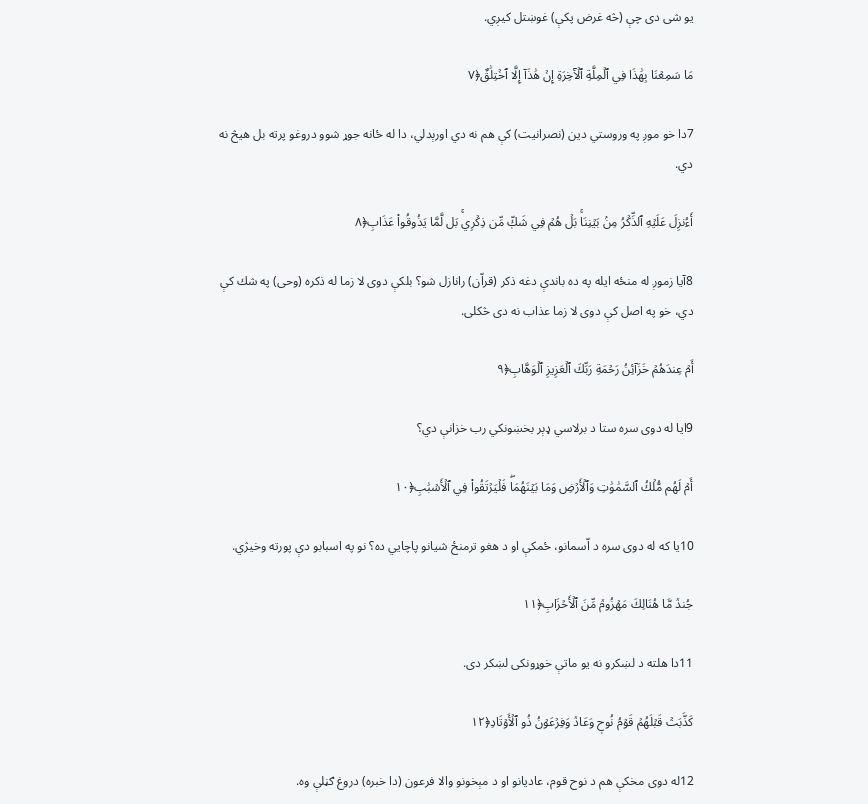يو شى دى چې (څه غرض پكې) غوښتل كيږي.

مَا سَمِعۡنَا بِهَٰذَا فِي ٱلۡمِلَّةِ ٱلۡأٓخِرَةِ إِنۡ هَٰذَآ إِلَّا ٱخۡتِلَٰقٌ﴿٧

7دا خو موږ په وروستي دين (نصرانيت) كې هم نه دي اورېدلي، دا له ځانه جوړ شوو دروغو پرته بل هيڅ نه دي.

أَءُنزِلَ عَلَيۡهِ ٱلذِّكۡرُ مِنۢ بَيۡنِنَاۚ بَلۡ هُمۡ فِي شَكّٖ مِّن ذِكۡرِيۚ بَل لَّمَّا يَذُوقُواْ عَذَابِ﴿٨

8آيا زموږ له منځه ايله په ده باندې دغه ذكر (قراّن) رانازل شو؟ بلكې دوى لا زما له ذكره (وحى) په شك كې دي، خو په اصل كې دوى لا زما عذاب نه دى څكلى.

أَمۡ عِندَهُمۡ خَزَآئِنُ رَحۡمَةِ رَبِّكَ ٱلۡعَزِيزِ ٱلۡوَهَّابِ﴿٩

9ايا له دوى سره ستا د برلاسي ډېر بخښونكي رب خزانې دي؟

أَمۡ لَهُم مُّلۡكُ ٱلسَّمَٰوَٰتِ وَٱلۡأَرۡضِ وَمَا بَيۡنَهُمَاۖ فَلۡيَرۡتَقُواْ فِي ٱلۡأَسۡبَٰبِ﴿١٠

10يا كه له دوى سره د اّسمانو، ځمكې او د هغو ترمنځ شيانو پاچايي ده؟ نو په اسبابو دې پورته وخيژي.

جُندٞ مَّا هُنَالِكَ مَهۡزُومٞ مِّنَ ٱلۡأَحۡزَابِ﴿١١

11دا هلته د لښكرو نه يو ماتې خوړونکی لښكر دى.

كَذَّبَتۡ قَبۡلَهُمۡ قَوۡمُ نُوحٖ وَعَادٞ وَفِرۡعَوۡنُ ذُو ٱلۡأَوۡتَادِ﴿١٢

12له دوى مخكې هم د نوح قوم، عاديانو او د مېخونو والا فرعون (دا خبره) دروغ ګڼلې وه.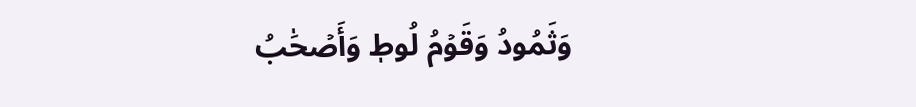وَثَمُودُ وَقَوۡمُ لُوطٖ وَأَصۡحَٰبُ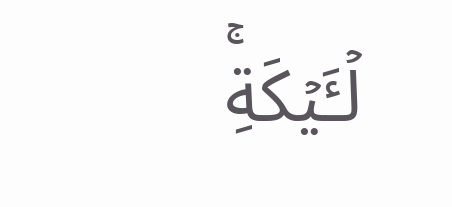لۡـَٔيۡكَةِۚ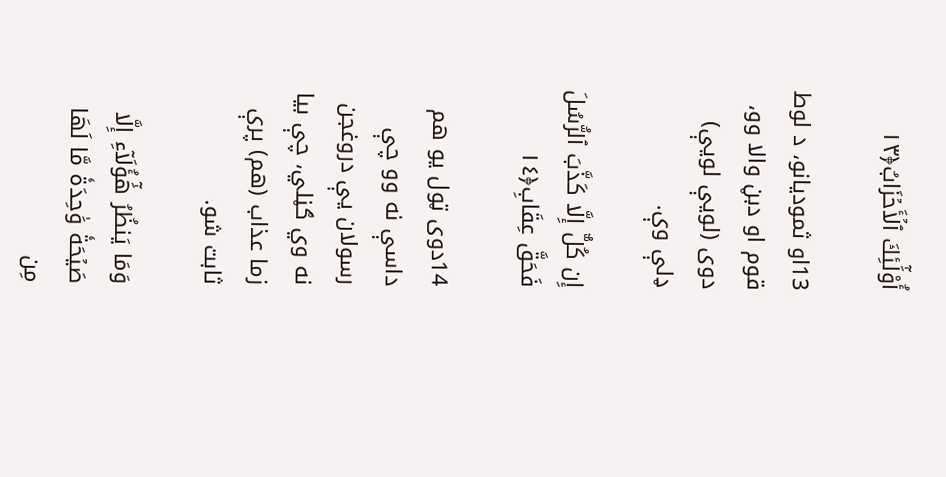أُوْلَٰٓئِكَ ٱلۡأَحۡزَابُ﴿١٣

13او ثموديانو، د لوط قوم او دبڼ والا وو، دوى (لويې لويې) ډلې وې.

إِن كُلٌّ إِلَّا كَذَّبَ ٱلرُّسُلَ فَحَقَّ عِقَابِ﴿١٤

14دوى ټول يو هم داسې نه وو چې رسولان يې دروغجن نه وي ګڼلي، چې بيا زما عذاب (هم) پرې ثابت شو.

وَمَا يَنظُرُ هَٰٓؤُلَآءِ إِلَّا صَيۡحَةٗ وَٰحِدَةٗ مَّا لَهَا مِن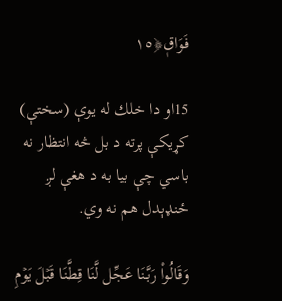فَوَاقٖ﴿١٥

15او دا خلك له يوې (سختې) كړيكې پرته د بل څه انتظار نه باسي چې بيا به د هغې لږ ځنډېدل هم نه وي.

وَقَالُواْ رَبَّنَا عَجِّل لَّنَا قِطَّنَا قَبۡلَ يَوۡمِ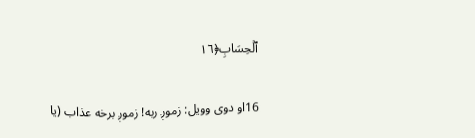ٱلۡحِسَابِ﴿١٦

16او دوى وويل: زموږ ربه! زموږ برخه عذاب (يا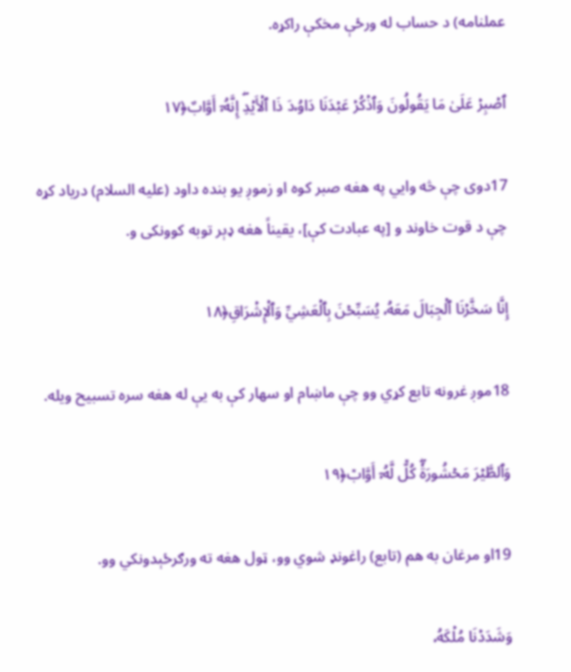عملنامه) د حساب له ورځې مخكې راكړه.

ٱصۡبِرۡ عَلَىٰ مَا يَقُولُونَ وَٱذۡكُرۡ عَبۡدَنَا دَاوُۥدَ ذَا ٱلۡأَيۡدِۖ إِنَّهُۥٓ أَوَّابٌ﴿١٧

17دوى چې څه وايي په هغه صبر كوه او زموږ يو بنده داود (علیه السلام) درياد كړه چې د قوت خاوند و [په عبادت کې]، يقيناً هغه ډېر توبه كوونكى و.

إِنَّا سَخَّرۡنَا ٱلۡجِبَالَ مَعَهُۥ يُسَبِّحۡنَ بِٱلۡعَشِيِّ وَٱلۡإِشۡرَاقِ﴿١٨

18موږ غرونه تابع كړي وو چې ماښام او سهار كې به يې له هغه سره تسبيح ويله.

وَٱلطَّيۡرَ مَحۡشُورَةٗۖ كُلّٞ لَّهُۥٓ أَوَّابٞ﴿١٩

19او مرغان به هم (تابع) راغونډ شوي وو، ټول هغه ته ورګرځېدونكي وو.

وَشَدَدۡنَا مُلۡكَهُۥ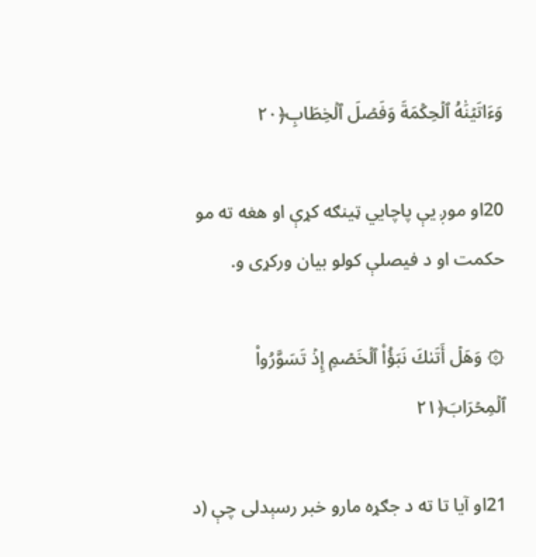وَءَاتَيۡنَٰهُ ٱلۡحِكۡمَةَ وَفَصۡلَ ٱلۡخِطَابِ﴿٢٠

20او موږ يې پاچايي ټينګه كړې او هغه ته مو حكمت او د فيصلې كولو بيان وركړى و.

۞ وَهَلۡ أَتَىٰكَ نَبَؤُاْ ٱلۡخَصۡمِ إِذۡ تَسَوَّرُواْ ٱلۡمِحۡرَابَ﴿٢١

21او آيا تا ته د جګړه مارو خبر رسېدلى چې (د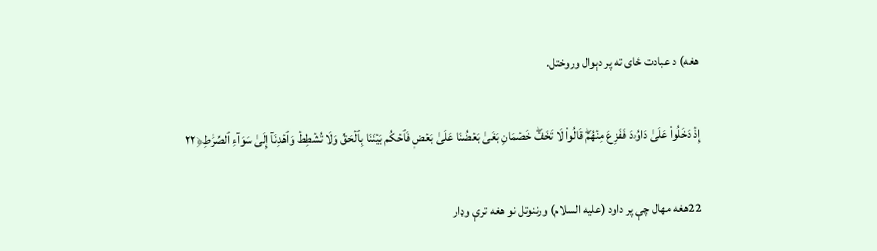هغه) د عبادت ځای ته پر دېوال وروختل.

إِذۡ دَخَلُواْ عَلَىٰ دَاوُۥدَ فَفَزِعَ مِنۡهُمۡۖ قَالُواْ لَا تَخَفۡۖ خَصۡمَانِ بَغَىٰ بَعۡضُنَا عَلَىٰ بَعۡضٖ فَٱحۡكُم بَيۡنَنَا بِٱلۡحَقِّ وَلَا تُشۡطِطۡ وَٱهۡدِنَآ إِلَىٰ سَوَآءِ ٱلصِّرَٰطِ﴿٢٢

22هغه مهال چې پر داود (علیه السلام) ورننوتل نو هغه ترې وډار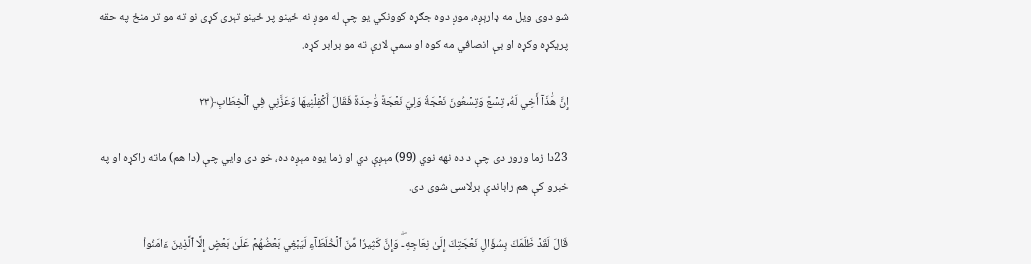شو دوى ويل مه ډارېږه، موږ دوه جګړه كوونكي يو چې له موږ نه ځينو پر ځينو تېرى كړى نو ته مو تر منځ په حقه پریکړه وكړه او بې انصافي مه كوه او سمې لارې ته مو برابر كړه.

إِنَّ هَٰذَآ أَخِي لَهُۥ تِسۡعٞ وَتِسۡعُونَ نَعۡجَةٗ وَلِيَ نَعۡجَةٞ وَٰحِدَةٞ فَقَالَ أَكۡفِلۡنِيهَا وَعَزَّنِي فِي ٱلۡخِطَابِ﴿٢٣

23دا زما ورور دى چې د ده نهه نوي (99) مېږې دي او زما يوه مېږه ده، خو دى وايي چې (دا هم) ماته راكړه او په خبرو كې هم راباندې برلاسى شوى دى.

قَالَ لَقَدۡ ظَلَمَكَ بِسُؤَالِ نَعۡجَتِكَ إِلَىٰ نِعَاجِهِۦۖ وَإِنَّ كَثِيرٗا مِّنَ ٱلۡخُلَطَآءِ لَيَبۡغِي بَعۡضُهُمۡ عَلَىٰ بَعۡضٍ إِلَّا ٱلَّذِينَ ءَامَنُواْ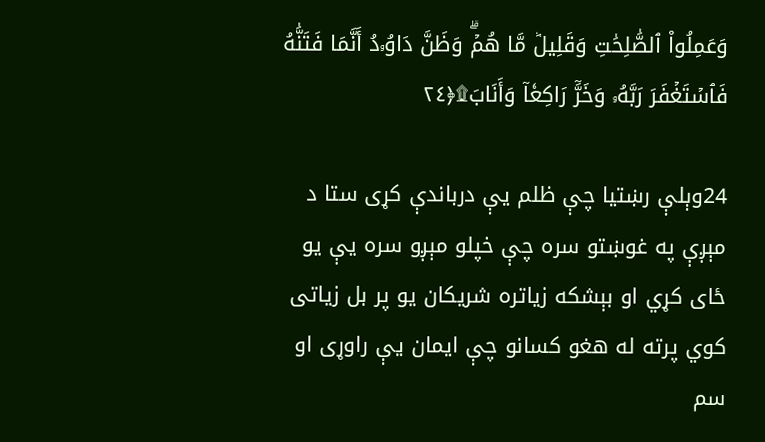وَعَمِلُواْ ٱلصَّٰلِحَٰتِ وَقَلِيلٞ مَّا هُمۡۗ وَظَنَّ دَاوُۥدُ أَنَّمَا فَتَنَّٰهُ فَٱسۡتَغۡفَرَ رَبَّهُۥ وَخَرَّۤ رَاكِعٗاۤ وَأَنَابَ۩﴿٢٤

24وېلې رښتيا چې ظلم يې درباندې كړى ستا د مېږې په غوښتو سره چې خپلو مېږو سره يې يو ځاى كړي او بېشكه زياتره شريكان يو پر بل زياتى كوي پرته له هغو كسانو چې ايمان يې راوړى او سم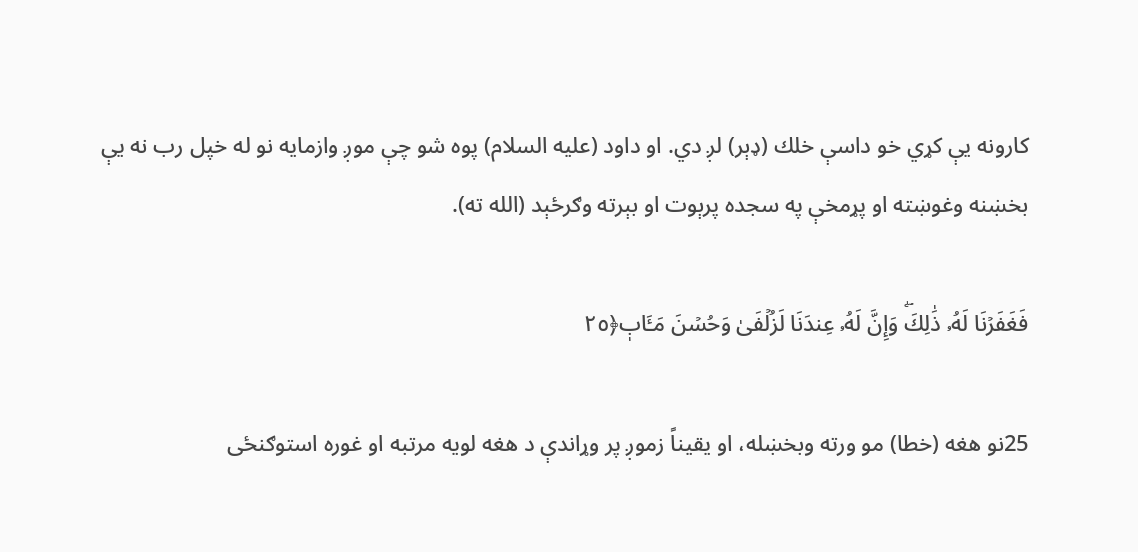كارونه يې كړي خو داسې خلك (ډېر) لږ دي. او داود (عليه السلام) پوه شو چې موږ وازمايه نو له خپل رب نه يې بخښنه وغوښته او پړمخې په سجده پرېوت او بېرته وګرځېد (الله ته).

فَغَفَرۡنَا لَهُۥ ذَٰلِكَۖ وَإِنَّ لَهُۥ عِندَنَا لَزُلۡفَىٰ وَحُسۡنَ مَـَٔابٖ﴿٢٥

25نو هغه (خطا) مو ورته وبخښله، او يقيناً زموږ پر وړاندې د هغه لويه مرتبه او غوره استوګنځى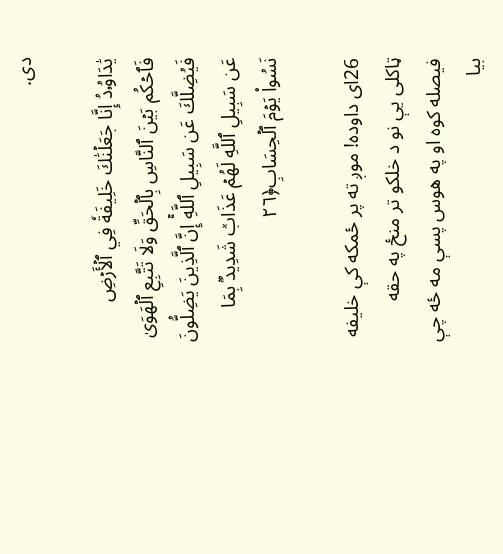دى.

يَٰدَاوُۥدُ إِنَّا جَعَلۡنَٰكَ خَلِيفَةٗ فِي ٱلۡأَرۡضِ فَٱحۡكُم بَيۡنَ ٱلنَّاسِ بِٱلۡحَقِّ وَلَا تَتَّبِعِ ٱلۡهَوَىٰ فَيُضِلَّكَ عَن سَبِيلِ ٱللَّهِۚ إِنَّ ٱلَّذِينَ يَضِلُّونَ عَن سَبِيلِ ٱللَّهِ لَهُمۡ عَذَابٞ شَدِيدُۢ بِمَا نَسُواْ يَوۡمَ ٱلۡحِسَابِ﴿٢٦

26اى داوده! موږ ته پر ځمكه كې خليفه ټاكلى يې نو د خلكو تر منځ په حقه فيصله كوه او په هوس پسې مه ځه چې بيا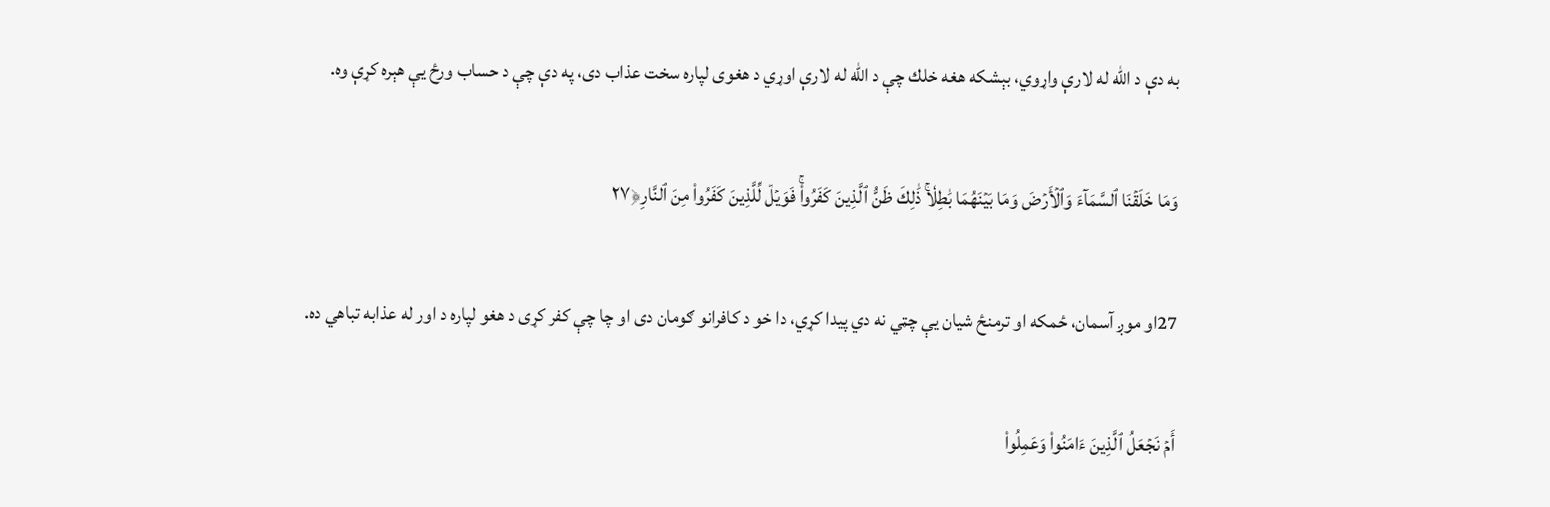به دې د الله له لارې واړوي، بېشكه هغه خلك چې د الله له لارې اوړي د هغوى لپاره سخت عذاب دى، په دې چې د حساب ورځ يې هېره كړې وه.

وَمَا خَلَقۡنَا ٱلسَّمَآءَ وَٱلۡأَرۡضَ وَمَا بَيۡنَهُمَا بَٰطِلٗاۚ ذَٰلِكَ ظَنُّ ٱلَّذِينَ كَفَرُواْۚ فَوَيۡلٞ لِّلَّذِينَ كَفَرُواْ مِنَ ٱلنَّارِ﴿٢٧

27او موږ آسمان، ځمكه او ترمنځ شيان يې چټي نه دي پيدا كړي، دا خو د كافرانو ګومان دى او چا چې كفر كړى د هغو لپاره د اور له عذابه تباهي ده.

أَمۡ نَجۡعَلُ ٱلَّذِينَ ءَامَنُواْ وَعَمِلُواْ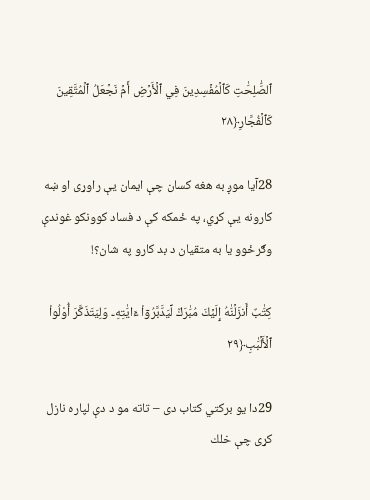ٱلصَّٰلِحَٰتِ كَٱلۡمُفۡسِدِينَ فِي ٱلۡأَرۡضِ أَمۡ نَجۡعَلُ ٱلۡمُتَّقِينَ كَٱلۡفُجَّارِ﴿٢٨

28آيا موږ به هغه كسان چې ايمان يې راوړى او ښه كارونه يې كړي، په ځمكه كې د فساد كوونكو غوندې وګرځوو يا به متقيان د بد كارو په شان؟!

كِتَٰبٌ أَنزَلۡنَٰهُ إِلَيۡكَ مُبَٰرَكٞ لِّيَدَّبَّرُوٓاْ ءَايَٰتِهِۦ وَلِيَتَذَكَّرَ أُوْلُواْ ٱلۡأَلۡبَٰبِ﴿٢٩

29دا يو بركتي كتاب دى – تاته مو د دې لپاره نازل كړى چې خلك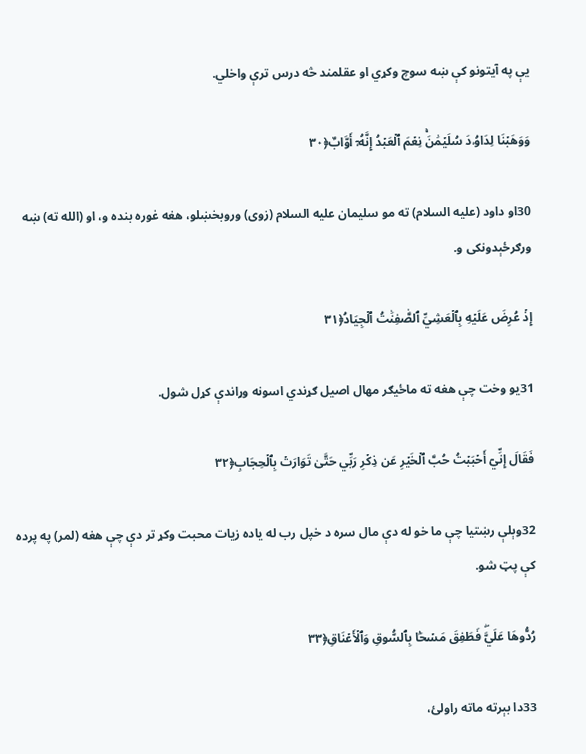يې په آيتونو کې ښه سوچ وكړي او عقلمند څه درس ترې واخلي.

وَوَهَبۡنَا لِدَاوُۥدَ سُلَيۡمَٰنَۚ نِعۡمَ ٱلۡعَبۡدُ إِنَّهُۥٓ أَوَّابٌ﴿٣٠

30او داود (علیه السلام) ته مو سليمان علیه السلام (زوى) وروبخښلو، هغه غوره بنده و، او (الله ته) ښه ورګرځېدونكى و.

إِذۡ عُرِضَ عَلَيۡهِ بِٱلۡعَشِيِّ ٱلصَّٰفِنَٰتُ ٱلۡجِيَادُ﴿٣١

31يو وخت چې هغه ته ماځيګر مهال اصيل ګړندي اسونه وړاندې كړل شول.

فَقَالَ إِنِّيٓ أَحۡبَبۡتُ حُبَّ ٱلۡخَيۡرِ عَن ذِكۡرِ رَبِّي حَتَّىٰ تَوَارَتۡ بِٱلۡحِجَابِ﴿٣٢

32وېلې رښتيا چې ما خو له دې مال سره د خپل رب له ياده زيات محبت وكړ تر دې چې هغه (لمر) په پرده كې پټ شو.

رُدُّوهَا عَلَيَّۖ فَطَفِقَ مَسۡحَۢا بِٱلسُّوقِ وَٱلۡأَعۡنَاقِ﴿٣٣

33دا بېرته ماته راولئ،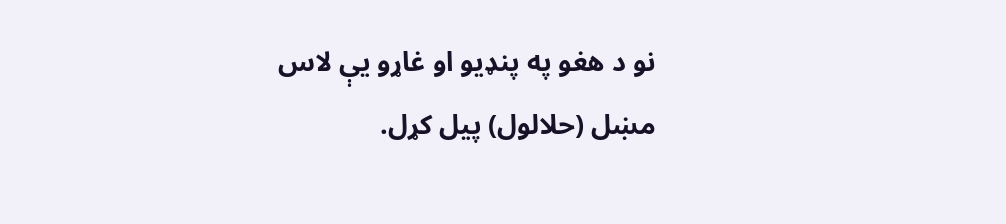نو د هغو په پنډيو او غاړو يې لاس مښل (حلالول) پيل كړل.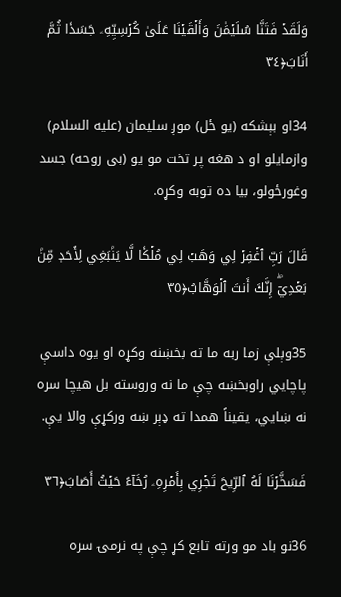وَلَقَدۡ فَتَنَّا سُلَيۡمَٰنَ وَأَلۡقَيۡنَا عَلَىٰ كُرۡسِيِّهِۦ جَسَدٗا ثُمَّ أَنَابَ﴿٣٤

34او بېشكه (يو ځل) موږ سليمان (علیه السلام) وازمايلو او د هغه پر تخت مو يو (بى روحه) جسد وغورځولو، بيا ده توبه وكړه.

قَالَ رَبِّ ٱغۡفِرۡ لِي وَهَبۡ لِي مُلۡكٗا لَّا يَنۢبَغِي لِأَحَدٖ مِّنۢ بَعۡدِيٓۖ إِنَّكَ أَنتَ ٱلۡوَهَّابُ﴿٣٥

35وېلې زما ربه ما ته بخښنه وكړه او يوه داسې پاچايي راوبخښه چې ما نه وروسته بل هيچا سره نه ښايي، يقيناً همدا ته ډېر ښه وركړې والا يې.

فَسَخَّرۡنَا لَهُ ٱلرِّيحَ تَجۡرِي بِأَمۡرِهِۦ رُخَآءً حَيۡثُ أَصَابَ﴿٣٦

36نو باد مو ورته تابع كړ چې په نرمۍ سره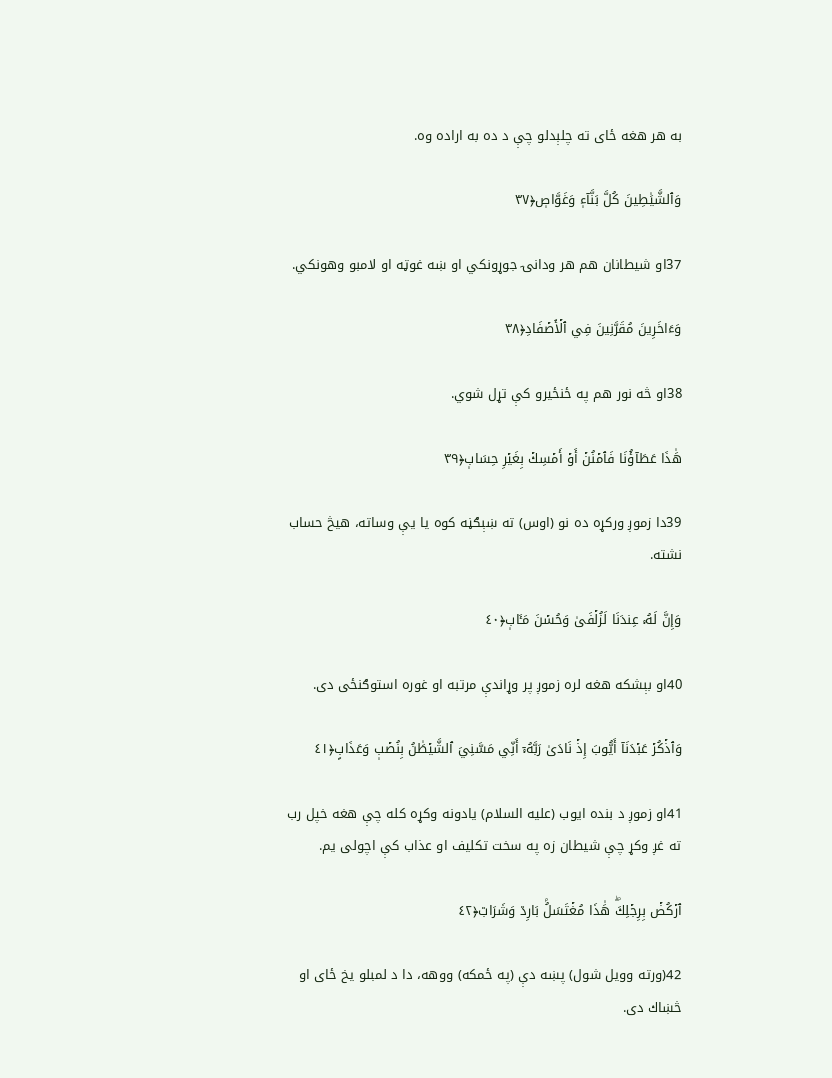به هر هغه ځاى ته چلېدلو چې د ده به اراده وه.

وَٱلشَّيَٰطِينَ كُلَّ بَنَّآءٖ وَغَوَّاصٖ﴿٣٧

37او شيطانان هم هر ودانۍ جوړونكي او ښه غوټه او لامبو وهونكي.

وَءَاخَرِينَ مُقَرَّنِينَ فِي ٱلۡأَصۡفَادِ﴿٣٨

38او څه نور هم په ځنځيرو كې تړل شوي.

هَٰذَا عَطَآؤُنَا فَٱمۡنُنۡ أَوۡ أَمۡسِكۡ بِغَيۡرِ حِسَابٖ﴿٣٩

39دا زموږ وركړه ده نو (اوس) ته ښېګڼه كوه يا يې وساته، هيڅ حساب نشته.

وَإِنَّ لَهُۥ عِندَنَا لَزُلۡفَىٰ وَحُسۡنَ مَـَٔابٖ﴿٤٠

40او بېشكه هغه لره زموږ پر وړاندې مرتبه او غوره استوګنځى دى.

وَٱذۡكُرۡ عَبۡدَنَآ أَيُّوبَ إِذۡ نَادَىٰ رَبَّهُۥٓ أَنِّي مَسَّنِيَ ٱلشَّيۡطَٰنُ بِنُصۡبٖ وَعَذَابٍ﴿٤١

41او زموږ د بنده ايوب (علیه السلام) يادونه وكړه كله چې هغه خپل رب ته غږ وكړ چې شيطان زه په سخت تكليف او عذاب کې اچولى يم.

ٱرۡكُضۡ بِرِجۡلِكَۖ هَٰذَا مُغۡتَسَلُۢ بَارِدٞ وَشَرَابٞ﴿٤٢

42(ورته وويل شول) پښه دې (په ځمكه) ووهه، دا د لمبلو يخ ځاى او څښاك دى.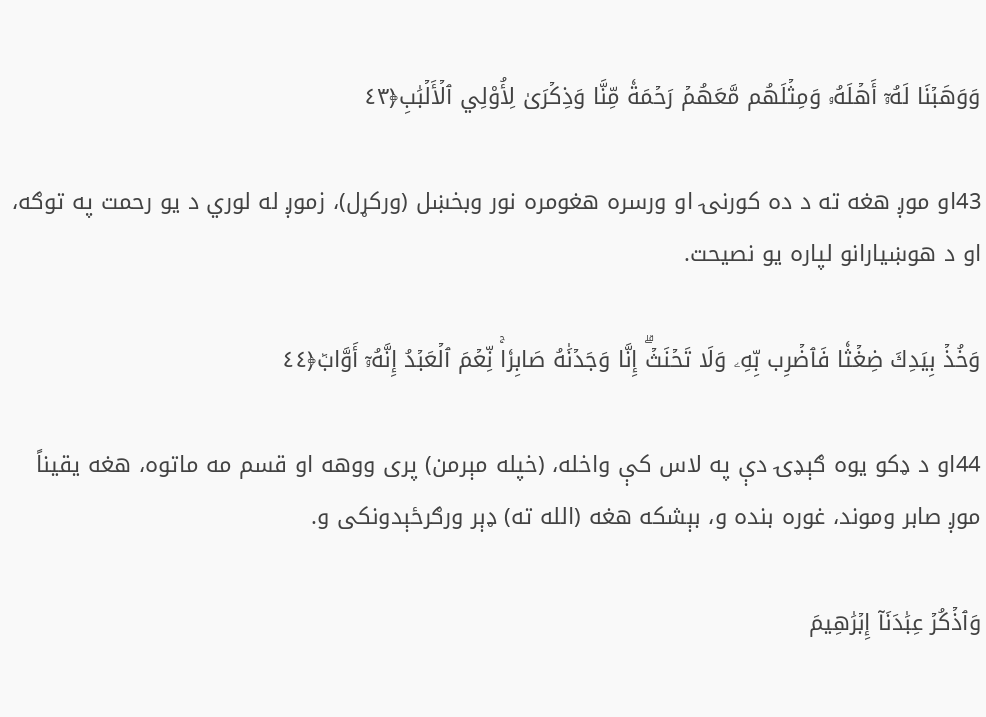وَوَهَبۡنَا لَهُۥٓ أَهۡلَهُۥ وَمِثۡلَهُم مَّعَهُمۡ رَحۡمَةٗ مِّنَّا وَذِكۡرَىٰ لِأُوْلِي ٱلۡأَلۡبَٰبِ﴿٤٣

43او موږ هغه ته د ده كورنۍ او ورسره هغومره نور وبخښل (ورکړل)، زموږ له لوري د يو رحمت په توګه، او د هوښيارانو لپاره يو نصيحت.

وَخُذۡ بِيَدِكَ ضِغۡثٗا فَٱضۡرِب بِّهِۦ وَلَا تَحۡنَثۡۗ إِنَّا وَجَدۡنَٰهُ صَابِرٗاۚ نِّعۡمَ ٱلۡعَبۡدُ إِنَّهُۥٓ أَوَّابٞ﴿٤٤

44او د ډكو يوه ګېډۍ دې په لاس كې واخله، (خپله مېرمن) پرى ووهه او قسم مه ماتوه، هغه يقيناً موږ صابر وموند، غوره بنده و، بېشكه هغه (الله ته) ډېر ورګرځېدونكى و.

وَٱذۡكُرۡ عِبَٰدَنَآ إِبۡرَٰهِيمَ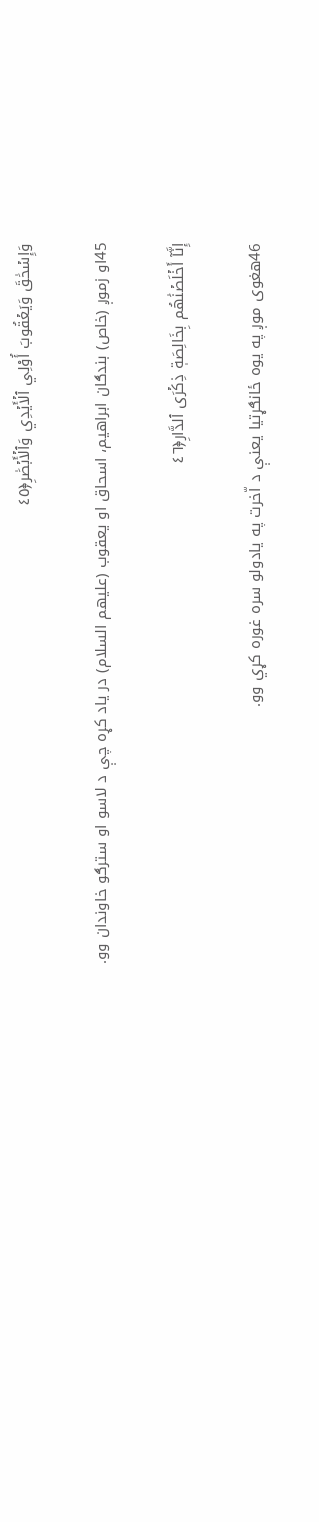وَإِسۡحَٰقَ وَيَعۡقُوبَ أُوْلِي ٱلۡأَيۡدِي وَٱلۡأَبۡصَٰرِ﴿٤٥

45او زموږ (خاص) بندګان ابراهيم، اسحاق او يعقوب (علیهم السلام) در ياد كړه چې د لاسو او سترګو خاوندان وو.

إِنَّآ أَخۡلَصۡنَٰهُم بِخَالِصَةٖ ذِكۡرَى ٱلدَّارِ﴿٤٦

46هغوى موږ په يوه ځانګړتيا يعنې د اّخرت په يادولو سره غوره كړي وو.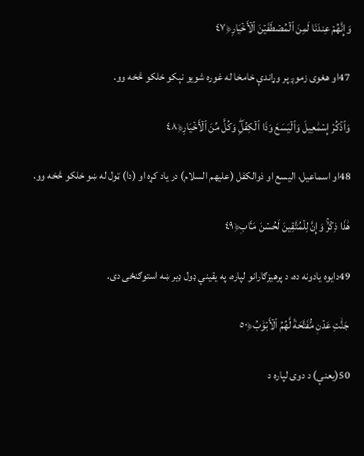وَإِنَّهُمۡ عِندَنَا لَمِنَ ٱلۡمُصۡطَفَيۡنَ ٱلۡأَخۡيَارِ﴿٤٧

47او هغوى زموږ پر وړاندې خامخا له غوره شويو نېکو خلكو څخه وو.

وَٱذۡكُرۡ إِسۡمَٰعِيلَ وَٱلۡيَسَعَ وَذَا ٱلۡكِفۡلِۖ وَكُلّٞ مِّنَ ٱلۡأَخۡيَارِ﴿٤٨

48او اسماعيل، اليسع او ذوالكفل (علیهم السلام) در ياد كړه او (دا) ټول له ښو خلكو څخه وو.

هَٰذَا ذِكۡرٞۚ وَإِنَّ لِلۡمُتَّقِينَ لَحُسۡنَ مَـَٔابٖ﴿٤٩

49دايوه يادونه ده، د پرهيزګارانو لپاره، په يقيني ډول ډير ښه استوګنځی دى.

جَنَّٰتِ عَدۡنٖ مُّفَتَّحَةٗ لَّهُمُ ٱلۡأَبۡوَٰبُ﴿٥٠

50(يعنې) د دوى لپاره د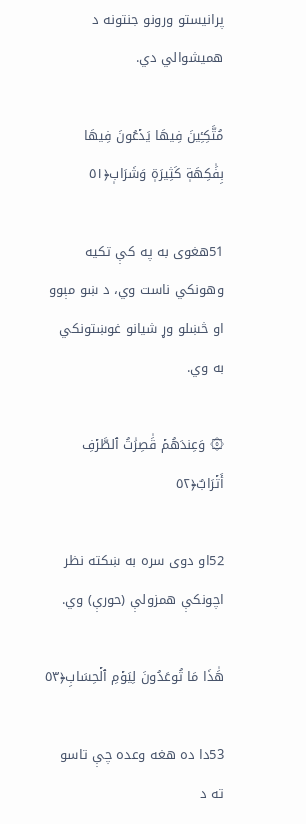پرانيستو ورونو جنتونه د همیشوالي دي.

مُتَّكِـِٔينَ فِيهَا يَدۡعُونَ فِيهَا بِفَٰكِهَةٖ كَثِيرَةٖ وَشَرَابٖ﴿٥١

51هغوى به په کې تكيه وهونكي ناست وي، د ښو مېوو او څښلو وړ شيانو غوښتونكي به وي.

۞ وَعِندَهُمۡ قَٰصِرَٰتُ ٱلطَّرۡفِ أَتۡرَابٌ﴿٥٢

52او دوى سره به ښكته نظر اچونكې همزولې (حورې) وي.

هَٰذَا مَا تُوعَدُونَ لِيَوۡمِ ٱلۡحِسَابِ﴿٥٣

53دا ده هغه وعده چې تاسو ته د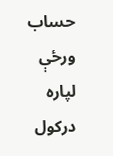حساب ورځې لپاره دركول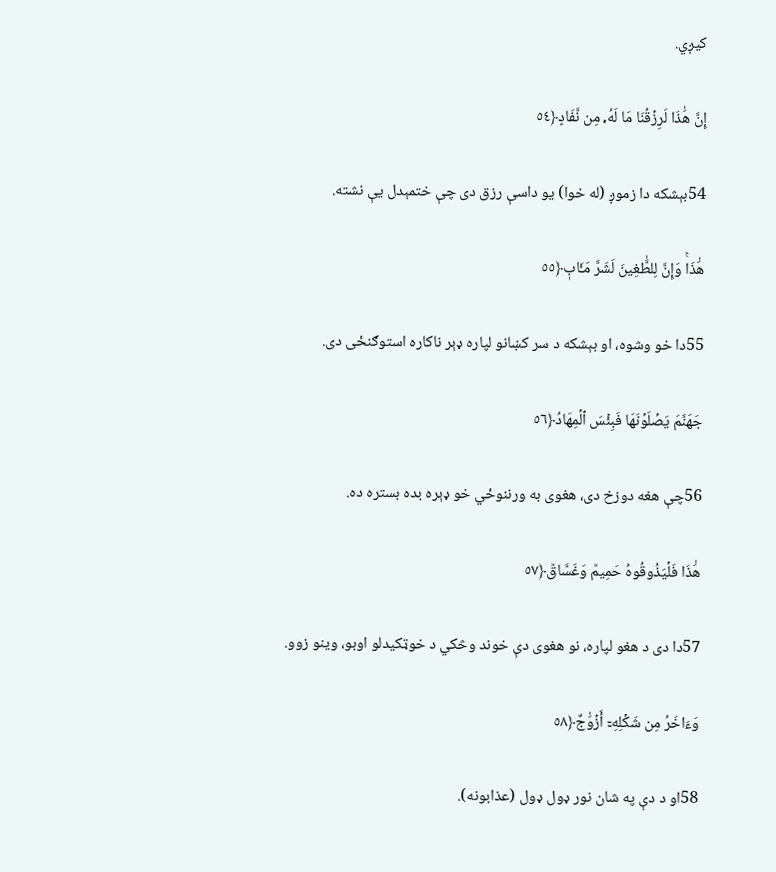كيږي.

إِنَّ هَٰذَا لَرِزۡقُنَا مَا لَهُۥ مِن نَّفَادٍ﴿٥٤

54بېشكه دا زموږ (له خوا) يو داسې رزق دى چې ختمېدل يې نشته.

هَٰذَاۚ وَإِنَّ لِلطَّٰغِينَ لَشَرَّ مَـَٔابٖ﴿٥٥

55دا خو وشوه، او بېشكه د سر كښانو لپاره ډېر ناكاره استوګنځى دى.

جَهَنَّمَ يَصۡلَوۡنَهَا فَبِئۡسَ ٱلۡمِهَادُ﴿٥٦

56چې هغه دوزخ دى، هغوى به ورننوځي خو ډېره بده بستره ده.

هَٰذَا فَلۡيَذُوقُوهُ حَمِيمٞ وَغَسَّاقٞ﴿٥٧

57دا دى د هغو لپاره، نو هغوى دې خوند وڅكي د خوټکيدلو اوبو، وينو زوو.

وَءَاخَرُ مِن شَكۡلِهِۦٓ أَزۡوَٰجٌ﴿٥٨

58او د دې په شان نور ډول ډول (عذابونه).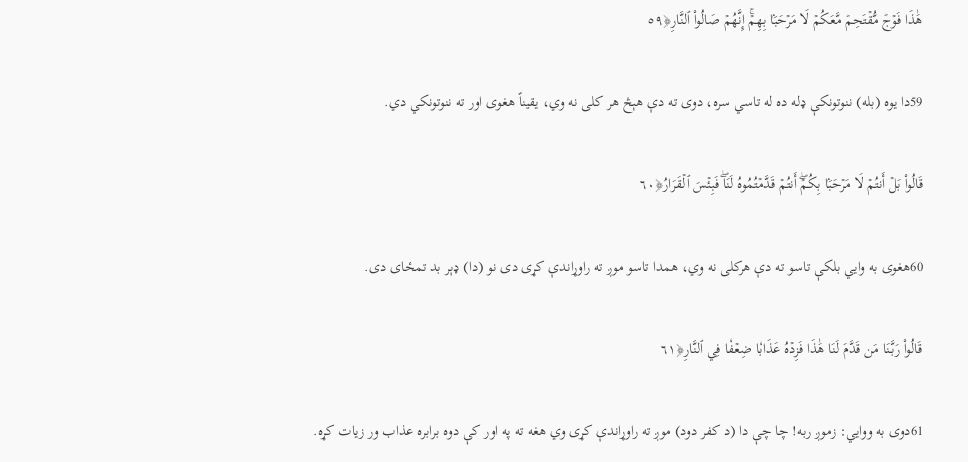هَٰذَا فَوۡجٞ مُّقۡتَحِمٞ مَّعَكُمۡ لَا مَرۡحَبَۢا بِهِمۡۚ إِنَّهُمۡ صَالُواْ ٱلنَّارِ﴿٥٩

59دا يوه (بله) ننوتونكې ډله ده له تاسي سره، دوى ته دې هېڅ هر كلى نه وي، يقيناً هغوى اور ته ننوتونكي دي.

قَالُواْ بَلۡ أَنتُمۡ لَا مَرۡحَبَۢا بِكُمۡۖ أَنتُمۡ قَدَّمۡتُمُوهُ لَنَاۖ فَبِئۡسَ ٱلۡقَرَارُ﴿٦٠

60هغوى به وايي بلكې تاسو ته دې هركلى نه وي، همدا تاسو موږ ته راوړاندې كړى دى نو (دا) ډېر بد تمځاى دى.

قَالُواْ رَبَّنَا مَن قَدَّمَ لَنَا هَٰذَا فَزِدۡهُ عَذَابٗا ضِعۡفٗا فِي ٱلنَّارِ﴿٦١

61دوى به ووايي: زموږ ربه! چا چې دا (د كفر دود) موږ ته راوړاندې كړى وي هغه ته په اور كې دوه برابره عذاب ور زيات كړه.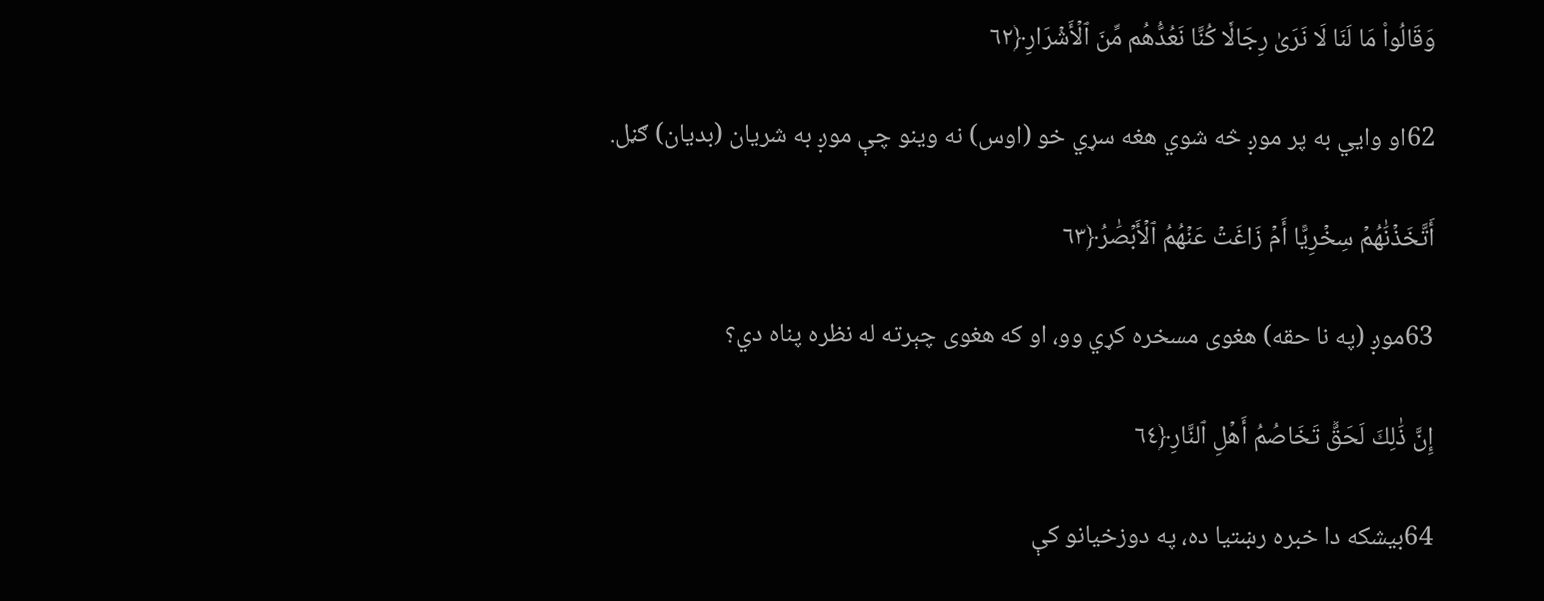وَقَالُواْ مَا لَنَا لَا نَرَىٰ رِجَالٗا كُنَّا نَعُدُّهُم مِّنَ ٱلۡأَشۡرَارِ﴿٦٢

62او وايي به پر موږ څه شوي هغه سړي خو (اوس) نه وينو چې موږ به شريان (بدیان) ګڼل.

أَتَّخَذۡنَٰهُمۡ سِخۡرِيًّا أَمۡ زَاغَتۡ عَنۡهُمُ ٱلۡأَبۡصَٰرُ﴿٦٣

63موږ (په نا حقه) هغوی مسخره كړي وو، او كه هغوى چېرته له نظره پناه دي؟

إِنَّ ذَٰلِكَ لَحَقّٞ تَخَاصُمُ أَهۡلِ ٱلنَّارِ﴿٦٤

64بيشكه دا خبره رښتيا ده، په دوزخيانو کې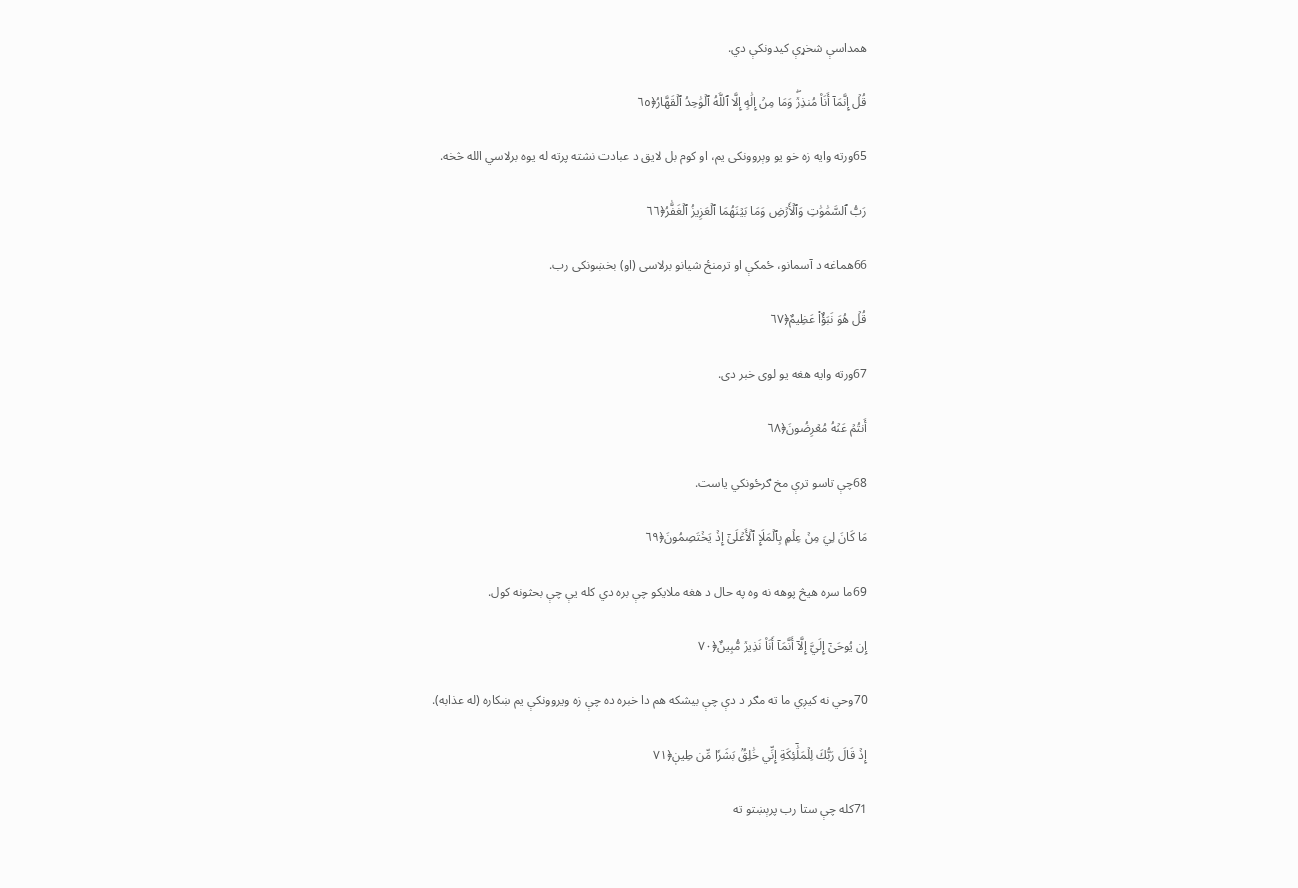همداسې شخړې كيدونكې دي.

قُلۡ إِنَّمَآ أَنَا۠ مُنذِرٞۖ وَمَا مِنۡ إِلَٰهٍ إِلَّا ٱللَّهُ ٱلۡوَٰحِدُ ٱلۡقَهَّارُ﴿٦٥

65ورته وايه زه خو يو وېروونكى يم، او كوم بل لایق د عبادت نشته پرته له يوه برلاسي الله څخه.

رَبُّ ٱلسَّمَٰوَٰتِ وَٱلۡأَرۡضِ وَمَا بَيۡنَهُمَا ٱلۡعَزِيزُ ٱلۡغَفَّٰرُ﴿٦٦

66هماغه د آسمانو، ځمكې او ترمنځ شيانو برلاسى (او) بخښونكى رب.

قُلۡ هُوَ نَبَؤٌاْ عَظِيمٌ﴿٦٧

67ورته وايه هغه يو لوى خبر دى.

أَنتُمۡ عَنۡهُ مُعۡرِضُونَ﴿٦٨

68چې تاسو ترې مخ ګرځونكي ياست.

مَا كَانَ لِيَ مِنۡ عِلۡمِۭ بِٱلۡمَلَإِ ٱلۡأَعۡلَىٰٓ إِذۡ يَخۡتَصِمُونَ﴿٦٩

69ما سره هیڅ پوهه نه وه په حال د هغه ملایکو چې بره دي کله یې چې بحثونه کول.

إِن يُوحَىٰٓ إِلَيَّ إِلَّآ أَنَّمَآ أَنَا۠ نَذِيرٞ مُّبِينٌ﴿٧٠

70وحي نه کیږي ما ته مګر د دې چې بیشکه هم دا خبره ده چې زه ویروونکې یم ښکاره (له عذابه).

إِذۡ قَالَ رَبُّكَ لِلۡمَلَٰٓئِكَةِ إِنِّي خَٰلِقُۢ بَشَرٗا مِّن طِينٖ﴿٧١

71كله چې ستا رب پرېښتو ته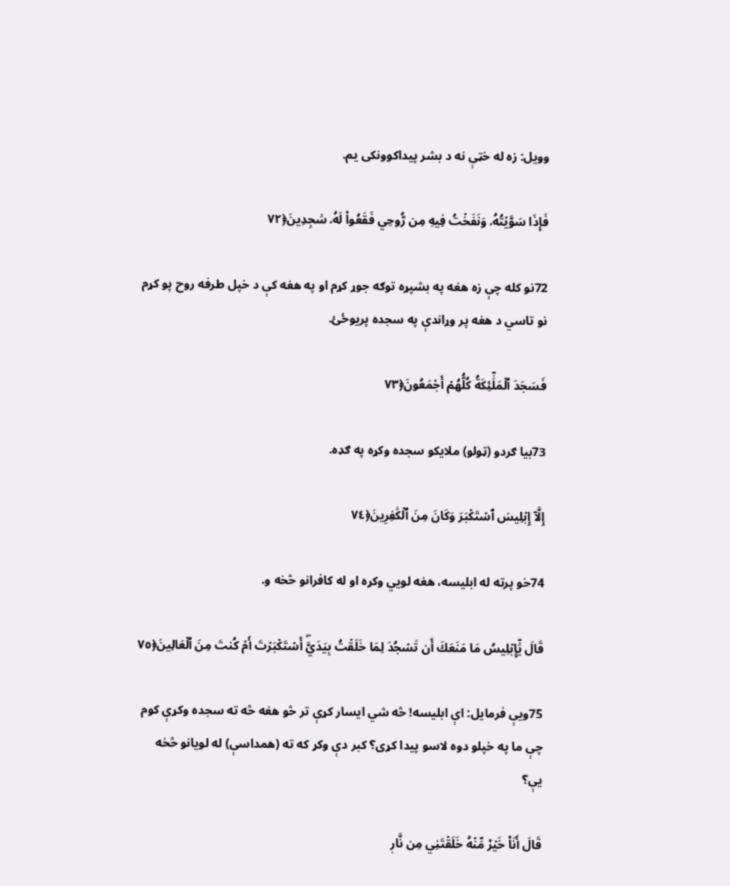وويل: زه له خټې نه د بشر پيداكوونكى يم.

فَإِذَا سَوَّيۡتُهُۥ وَنَفَخۡتُ فِيهِ مِن رُّوحِي فَقَعُواْ لَهُۥ سَٰجِدِينَ﴿٧٢

72نو كله چې زه هغه په بشپړه توګه جوړ كړم او په هغه کې د خپل طرفه روح پو كړم نو تاسي د هغه پر وړاندې په سجده پريوځئ.

فَسَجَدَ ٱلۡمَلَٰٓئِكَةُ كُلُّهُمۡ أَجۡمَعُونَ﴿٧٣

73بيا ګردو (ټولو) ملايكو سجده وكړه په ګډه.

إِلَّآ إِبۡلِيسَ ٱسۡتَكۡبَرَ وَكَانَ مِنَ ٱلۡكَٰفِرِينَ﴿٧٤

74خو پرته له ابليسه، هغه لويي وكړه او له كافرانو څخه و.

قَالَ يَٰٓإِبۡلِيسُ مَا مَنَعَكَ أَن تَسۡجُدَ لِمَا خَلَقۡتُ بِيَدَيَّۖ أَسۡتَكۡبَرۡتَ أَمۡ كُنتَ مِنَ ٱلۡعَالِينَ﴿٧٥

75ويې فرمايل: اې ابليسه! څه شي ايسار كړې تر څو هغه څه ته سجده وكړې كوم چې ما په خپلو دوه لاسو پيدا كړى؟ كبر دې وكړ كه ته (همداسې) له لويانو څخه يې؟

قَالَ أَنَا۠ خَيۡرٞ مِّنۡهُ خَلَقۡتَنِي مِن نَّارٖ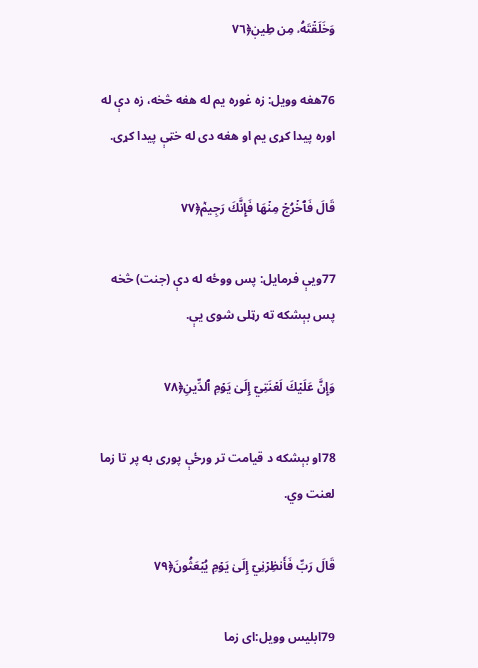وَخَلَقۡتَهُۥ مِن طِينٖ﴿٧٦

76هغه وویل: زه غوره يم له هغه څخه، زه دې له اوره پيدا كړى يم او هغه دى له خټې پيدا كړی.

قَالَ فَٱخۡرُجۡ مِنۡهَا فَإِنَّكَ رَجِيمٞ﴿٧٧

77ویې فرمایل: پس ووځه له دې (جنت) څخه پس بېشكه ته رټلی شوی يې.

وَإِنَّ عَلَيۡكَ لَعۡنَتِيٓ إِلَىٰ يَوۡمِ ٱلدِّينِ﴿٧٨

78او بېشکه د قيامت تر ورځې پوری به پر تا زما لعنت وي.

قَالَ رَبِّ فَأَنظِرۡنِيٓ إِلَىٰ يَوۡمِ يُبۡعَثُونَ﴿٧٩

79ابلیس وویل:ای زما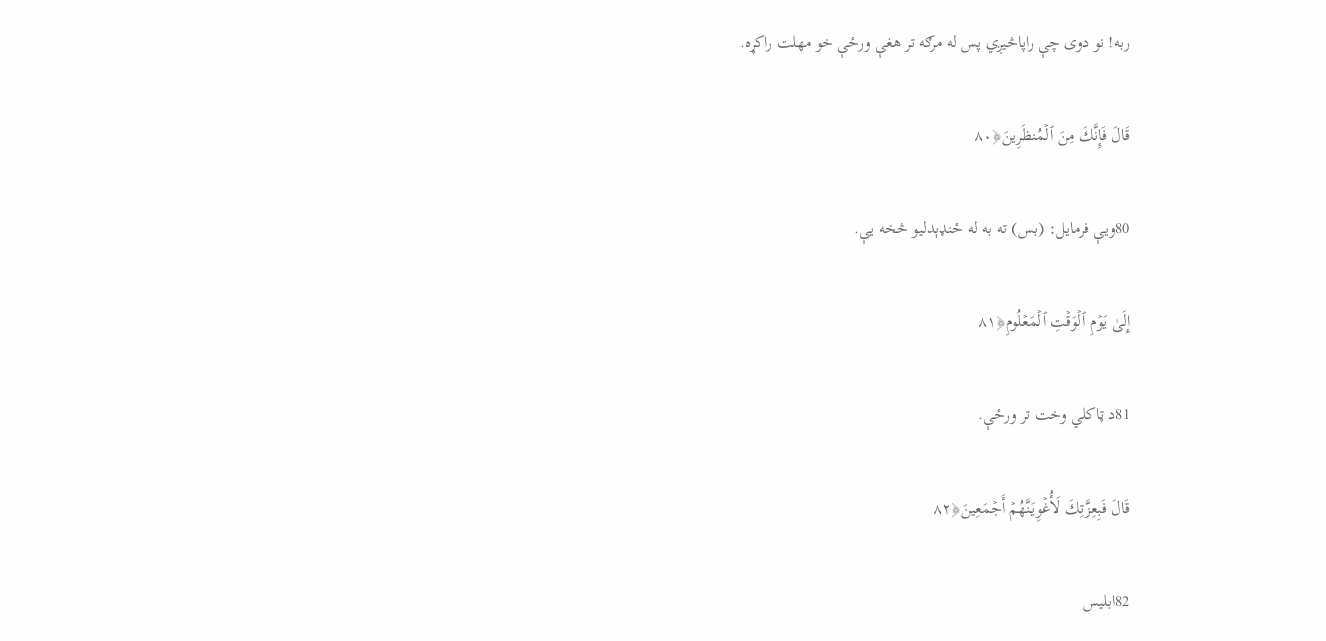ربه! نو دوى چې راپاڅيږي پس له مرګه تر هغې ورځې خو مهلت راكړه.

قَالَ فَإِنَّكَ مِنَ ٱلۡمُنظَرِينَ﴿٨٠

80ويې فرمايل: (بس) ته به له ځنډېدليو څخه يې.

إِلَىٰ يَوۡمِ ٱلۡوَقۡتِ ٱلۡمَعۡلُومِ﴿٨١

81د ټاكلي وخت تر ورځې.

قَالَ فَبِعِزَّتِكَ لَأُغۡوِيَنَّهُمۡ أَجۡمَعِينَ﴿٨٢

82ابلیس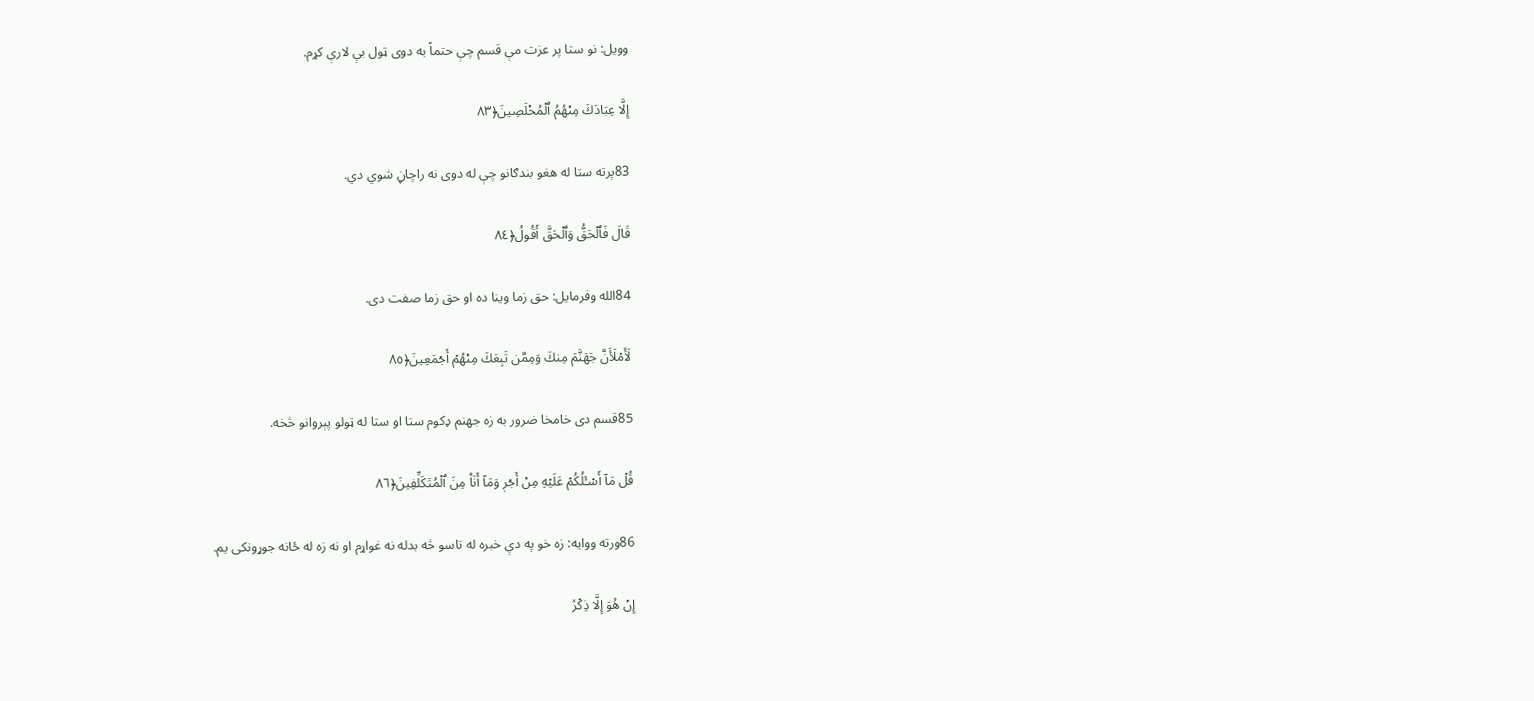وویل: نو ستا پر عزت مې قسم چې حتماً به دوى ټول بې لارې كړم.

إِلَّا عِبَادَكَ مِنۡهُمُ ٱلۡمُخۡلَصِينَ﴿٨٣

83پرته ستا له هغو بندګانو چې له دوى نه راچاڼ شوي دي.

قَالَ فَٱلۡحَقُّ وَٱلۡحَقَّ أَقُولُ﴿٨٤

84الله وفرمایل: حق زما وینا ده او حق زما صفت دی.

لَأَمۡلَأَنَّ جَهَنَّمَ مِنكَ وَمِمَّن تَبِعَكَ مِنۡهُمۡ أَجۡمَعِينَ﴿٨٥

85قسم دی خامخا ضرور به زه جهنم ډکوم ستا او ستا له ټولو پېروانو څخه.

قُلۡ مَآ أَسۡـَٔلُكُمۡ عَلَيۡهِ مِنۡ أَجۡرٖ وَمَآ أَنَا۠ مِنَ ٱلۡمُتَكَلِّفِينَ﴿٨٦

86ورته ووايه: زه خو په دې خبره له تاسو څه بدله نه غواړم او نه زه له ځانه جوړونکی يم.

إِنۡ هُوَ إِلَّا ذِكۡرٞ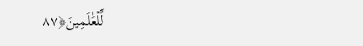لِّلۡعَٰلَمِينَ﴿٨٧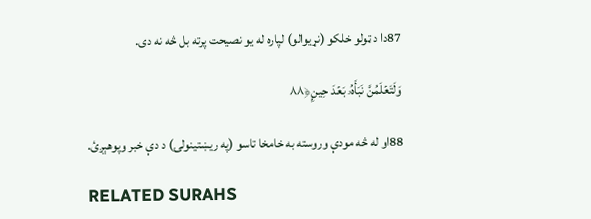87دا د ټولو خلكو (نړيوالو) لپاره له يو نصيحت پرته بل څه نه دى.

وَلَتَعۡلَمُنَّ نَبَأَهُۥ بَعۡدَ حِينِۭ﴿٨٨

88او له څه مودې وروسته به خامخا تاسو (په ريښتينولۍ) د دې خبر وپوهېږئ.

RELATED SURAHS